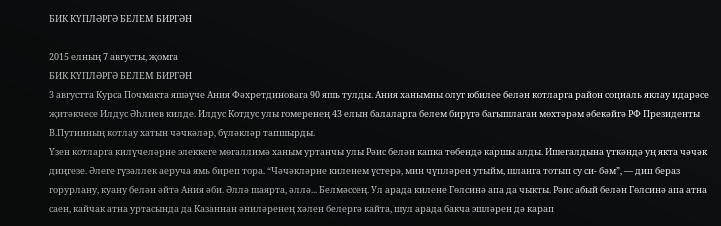БИК КҮПЛӘРГӘ БЕЛЕМ БИРГӘН

2015 елның 7 августы, җомга
БИК КҮПЛӘРГӘ БЕЛЕМ БИРГӘН
3 августта Курса Почмакта яшәүче Ания Фәхретдиновага 90 яшь тулды. Ания ханымны олуг юбилее белән котларга район социаль яклау идарәсе җитәкчесе Илдус Әһлиев килде. Илдус Котдус улы гомеренең 43 елын балаларга белем бирүгә багышлаган мөхтәрәм әбекәйгә РФ Президенты В.Путинның котлау хатын чәчкәләр, бүләкләр тапшырды.
Үзен котларга килүчеләрне элеккеге мөгаллимә ханым уртанчы улы Рәис белән капка төбендә каршы алды. Ишегалдына үткәндә уң якта чәчәк диңгезе. Әлеге гүзәллек аеруча ямь биреп тора. “Чәчәкләрне киленем үстерә, мин чүпләрен утыйм, шланга тотып су си- бәм”, — дип бераз горурлану, куану белән әйтә Ания әби. Әллә шаярта, әллә... Белмәссең. Ул арада килене Гөлсинә апа да чыкты. Рәис абый белән Гөлсинә апа атна саен, кайчак атна уртасында да Казаннан әниләренең хәлен белергә кайта, шул арада бакча эшләрен дә карап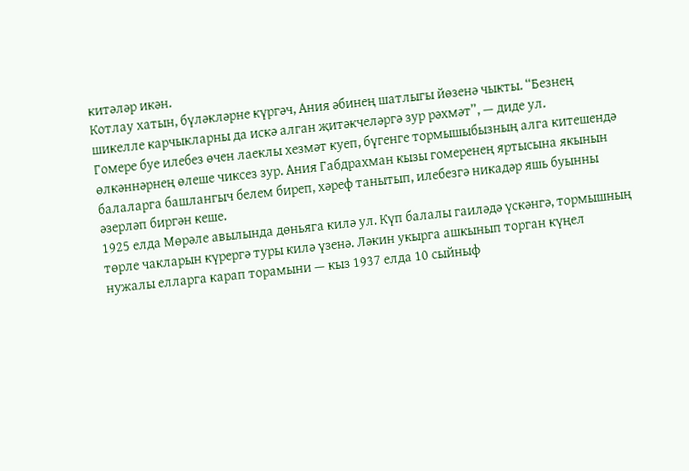китәләр икән.
Котлау хатын, бүләкләрне күргәч, Ания әбинең шатлыгы йөзенә чыкты. “Безнең шикелле карчыкларны да искә алган җитәкчеләргә зур рәхмәт”, — диде ул.
Гомере буе илебез өчен лаеклы хезмәт куеп, бүгенге тормышыбызның алга китешендә өлкәннәрнең өлеше чиксез зур. Ания Габдрахман кызы гомеренең яртысына якынын балаларга башлангыч белем биреп, хәреф танытып, илебезгә никадәр яшь буынны әзерләп биргән кеше.
1925 елда Мөрәле авылында дөньяга килә ул. Күп балалы гаиләдә үскәнгә, тормышның төрле чакларын күрергә туры килә үзенә. Ләкин укырга ашкынып торган күңел нужалы елларга карап торамыни — кыз 1937 елда 10 сыйныф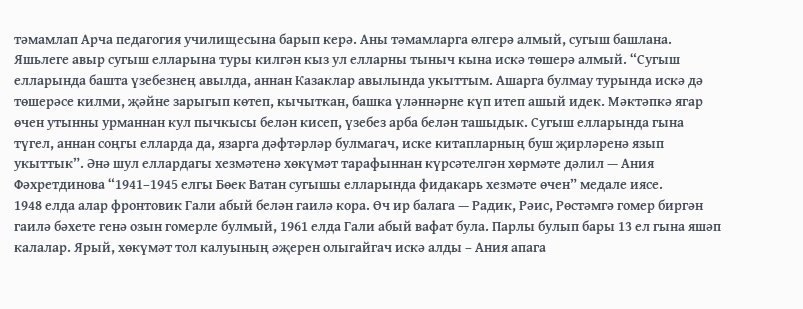тәмамлап Арча педагогия училищесына барып керә. Аны тәмамларга өлгерә алмый, сугыш башлана. Яшьлеге авыр сугыш елларына туры килгән кыз ул елларны тыныч кына искә төшерә алмый. “Сугыш елларында башта үзебезнең авылда, аннан Казаклар авылында укыттым. Ашарга булмау турында искә дә төшерәсе килми, җәйне зарыгып көтеп, кычыткан, башка үләннәрне күп итеп ашый идек. Мәктәпкә ягар өчен утынны урманнан кул пычкысы белән кисеп, үзебез арба белән ташыдык. Сугыш елларында гына түгел, аннан соңгы елларда да, язарга дәфтәрләр булмагач, иске китапларның буш җирләренә язып укыттык”. Әнә шул еллардагы хезмәтенә хөкүмәт тарафыннан күрсәтелгән хөрмәте дәлил — Ания Фәхретдинова “1941–1945 елгы Бөек Ватан сугышы елларында фидакарь хезмәте өчен” медале иясе.
1948 елда алар фронтовик Гали абый белән гаилә кора. Өч ир балага — Радик, Рәис, Рөстәмгә гомер биргән гаилә бәхете генә озын гомерле булмый, 1961 елда Гали абый вафат була. Парлы булып бары 13 ел гына яшәп калалар. Ярый, хөкүмәт тол калуының әҗерен олыгайгач искә алды – Ания апага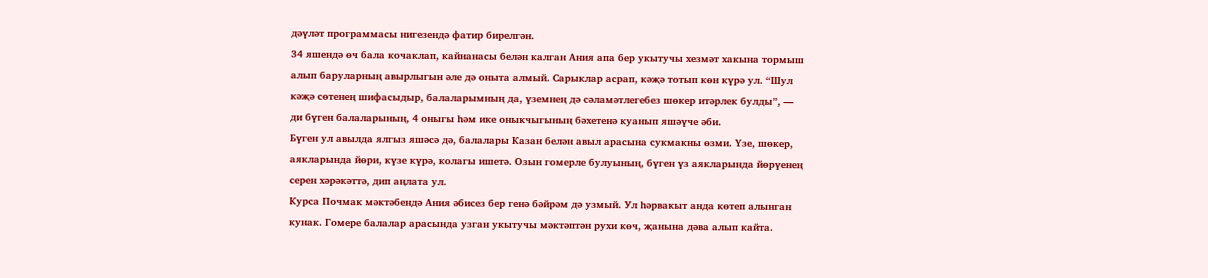дәүләт программасы нигезендә фатир бирелгән.
34 яшендә өч бала кочаклап, кайнанасы белән калган Ания апа бер укытучы хезмәт хакына тормыш алып баруларның авырлыгын әле дә оныта алмый. Сарыклар асрап, кәҗә тотып көн күрә ул. “Шул кәҗә сөтенең шифасыдыр, балаларымның да, үземнең дә сәламәтлегебез шөкер итәрлек булды”, — ди бүген балаларының, 4 оныгы һәм ике оныкчыгының бәхетенә куанып яшәүче әби.
Бүген ул авылда ялгыз яшәсә дә, балалары Казан белән авыл арасына сукмакны өзми. Үзе, шөкер, аякларында йөри, күзе күрә, колагы ишетә. Озын гомерле булуының, бүген үз аякларында йөрүенең серен хәрәкәттә, дип аңлата ул.
Курса Почмак мәктәбендә Ания әбисез бер генә бәйрәм дә узмый. Ул һәрвакыт анда көтеп алынган кунак. Гомере балалар арасында узган укытучы мәктәптән рухи көч, җанына дәва алып кайта.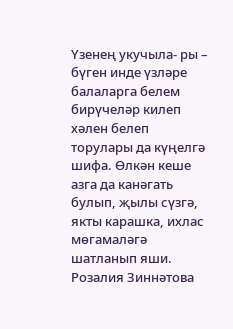Үзенең укучыла- ры – бүген инде үзләре балаларга белем бирүчеләр килеп хәлен белеп торулары да күңелгә шифа. Өлкән кеше азга да канәгать булып, җылы сүзгә, якты карашка, ихлас мөгамаләгә шатланып яши.
Розалия Зиннәтова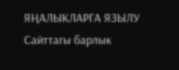ЯҢАЛЫКЛАРГА ЯЗЫЛУ
Сайттагы барлык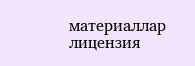материаллар лицензия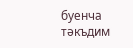буенча тәкъдим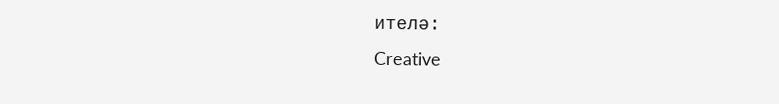ителә:
Creative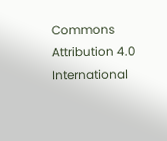Commons Attribution 4.0 International